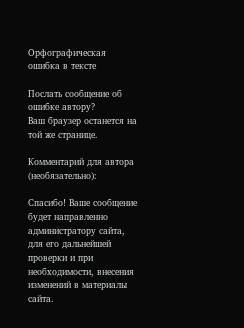Орфографическая ошибка в тексте

Послать сообщение об ошибке автору?
Ваш браузер останется на той же странице.

Комментарий для автора (необязательно):

Спасибо! Ваше сообщение будет направленно администратору сайта, для его дальнейшей проверки и при необходимости, внесения изменений в материалы сайта.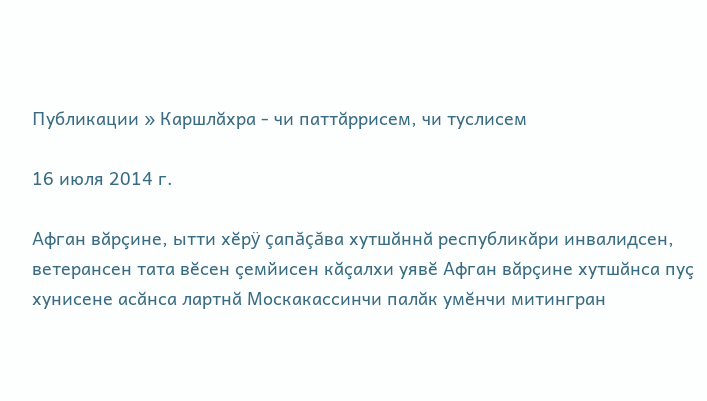Публикации » Каршлăхра - чи паттăррисем, чи туслисем

16 июля 2014 г.

Афган вăрçине, ытти хĕрÿ çапăçăва хутшăннă республикăри инвалидсен, ветерансен тата вĕсен çемйисен кăçалхи уявĕ Афган вăрçине хутшăнса пуç хунисене асăнса лартнă Москакассинчи палăк умĕнчи митингран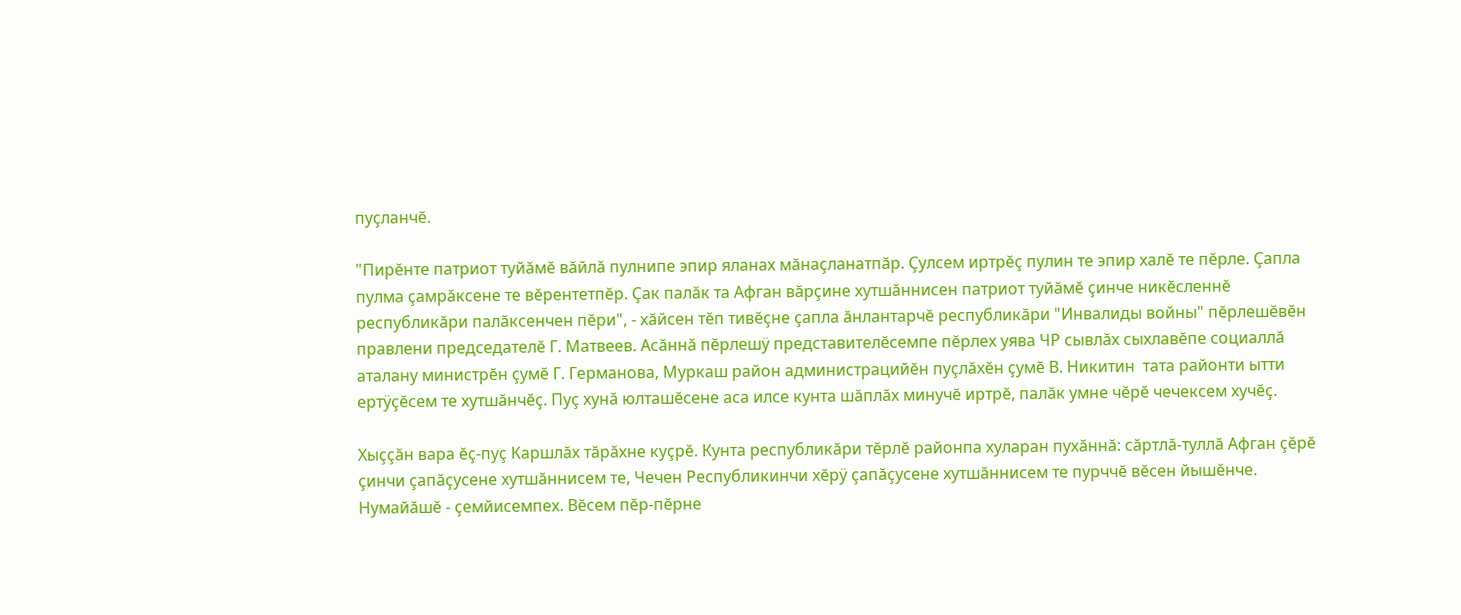пуçланчĕ.

"Пирĕнте патриот туйăмĕ вăйлă пулнипе эпир яланах мăнаçланатпăр. Çулсем иртрĕç пулин те эпир халĕ те пĕрле. Çапла пулма çамрăксене те вĕрентетпĕр. Çак палăк та Афган вăрçине хутшăннисен патриот туйăмĕ çинче никĕсленнĕ республикăри палăксенчен пĕри", - хăйсен тĕп тивĕçне çапла ăнлантарчĕ республикăри "Инвалиды войны" пĕрлешĕвĕн правлени председателĕ Г. Матвеев. Асăннă пĕрлешÿ представителĕсемпе пĕрлех уява ЧР сывлăх сыхлавĕпе социаллă аталану министрĕн çумĕ Г. Германова, Муркаш район администрацийĕн пуçлăхĕн çумĕ В. Никитин  тата районти ытти ертÿçĕсем те хутшăнчĕç. Пуç хунă юлташĕсене аса илсе кунта шăплăх минучĕ иртрĕ, палăк умне чĕрĕ чечексем хучĕç.

Хыççăн вара ĕç-пуç Каршлăх тăрăхне куçрĕ. Кунта республикăри тĕрлĕ районпа хуларан пухăннă: сăртлă-туллă Афган çĕрĕ çинчи çапăçусене хутшăннисем те, Чечен Республикинчи хĕрÿ çапăçусене хутшăннисем те пурччĕ вĕсен йышĕнче. Нумайăшĕ - çемйисемпех. Вĕсем пĕр-пĕрне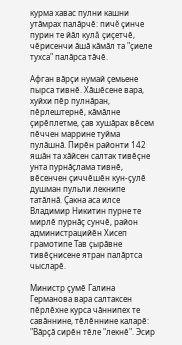курма хавас пулни кашни утăмрах палăрчĕ: пичĕ çинче пурин те йăл кулă çиçетчĕ, чĕрисенчи ăшă кăмăл та "çиеле тухса" палăрса тăчĕ.

Афган вăрçи нумай çемьене пырса тивнĕ. Хăшĕсене вара, хуйхи пĕр пулнăран, пĕрлештернĕ, кăмăлне çирĕплетме, çав хушăрах вĕсем пĕччен маррине туйма пулăшнă. Пирĕн районти 142 яшăн та хăйсен салтак тивĕçне унта пурнăçлама тивнĕ, вĕсенчен çиччĕшĕн кун-çулĕ душман пульли лекнипе татăлнă. Çакна аса илсе Владимир Никитин пурне те мирлĕ пурнăç сунчĕ, район администрацийĕн Хисеп грамотипе Тав çырăвне тивĕçнисене ятран палăртса чысларĕ.

Министр çумĕ Галина Германова вара салтаксен пĕрлĕхне курса чăннипех те савăннине, тĕлĕннине каларĕ: "Вăрçă сирĕн тĕле "лекнĕ". Эсир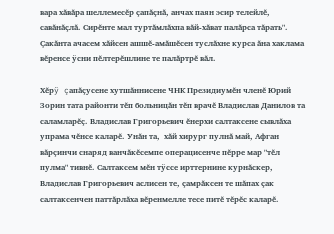вара хăвăра шеллемесĕр çапăçнă, анчах паян эсир телейлĕ, савăнăçлă. Сирĕнте мал туртăмлăхпа вăй-хăват палăрса тăрать". Çакăнта ачасем хăйсен ашшĕ-амăшĕсен туслăхне курса ăна хаклама вĕренсе ÿсни пĕлтерĕшлине те палăртрĕ вăл.

Хĕрÿ çапăçусене хутшăннисене ЧНК Президиумĕн членĕ Юрий Зорин тата районти тĕп больницăн тĕп врачĕ Владислав Данилов та саламларĕç. Владислав Григорьевич ĕнерхи салтаксене сывлăха упрама чĕнсе каларĕ. Унăн та,  хăй хирург пулнă май, Афган вăрçинчи снаряд ванчăкĕсемпе операцисенче пĕрре мар "тĕл пулма" тивнĕ. Салтаксем мĕн тÿссе ирттернине курнăскер, Владислав Григорьевич аслисен те, çамрăксен те шăпах çак салтаксенчен паттăрлăха вĕренмелле тесе питĕ тĕрĕс каларĕ.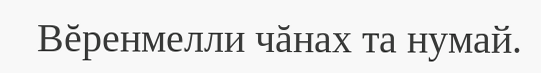Вĕренмелли чăнах та нумай.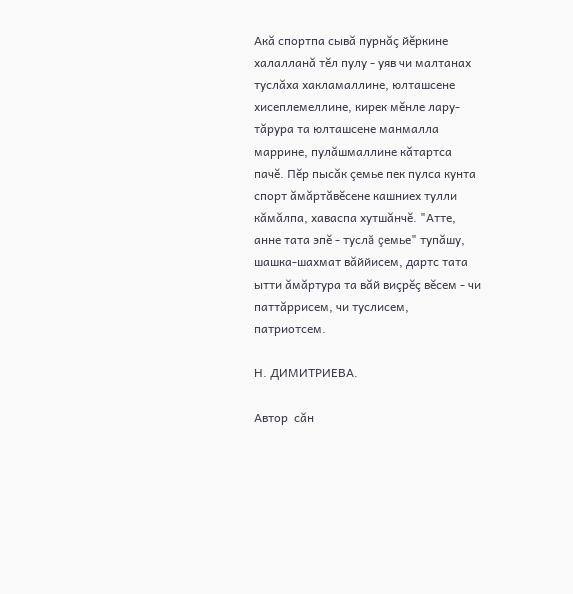Акă спортпа сывă пурнăç йĕркине халалланă тĕл пулу - уяв чи малтанах туслăха хакламаллине, юлташсене хисеплемеллине, кирек мĕнле лару-тăрура та юлташсене манмалла маррине, пулăшмаллине кăтартса пачĕ. Пĕр пысăк çемье пек пулса кунта спорт ăмăртăвĕсене кашниех тулли кăмăлпа, хаваспа хутшăнчĕ. "Атте, анне тата эпĕ - туслă çемье" тупăшу, шашка-шахмат вăййисем, дартс тата ытти ăмăртура та вăй виçрĕç вĕсем - чи паттăррисем, чи туслисем, патриотсем.

Н. ДИМИТРИЕВА.

Автор  сăн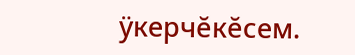ÿкерчĕкĕсем.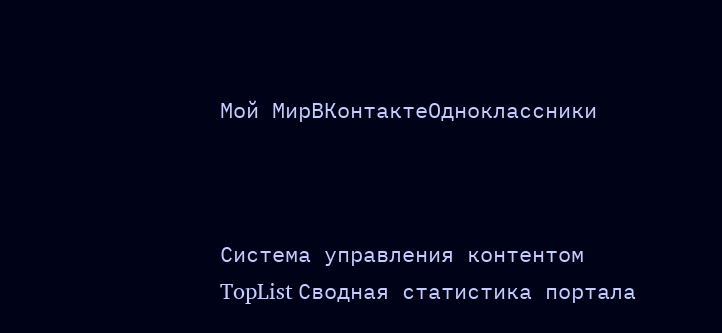Мой МирВКонтактеОдноклассники



Система управления контентом
TopList Сводная статистика портала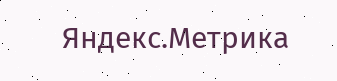Яндекс.Метрика